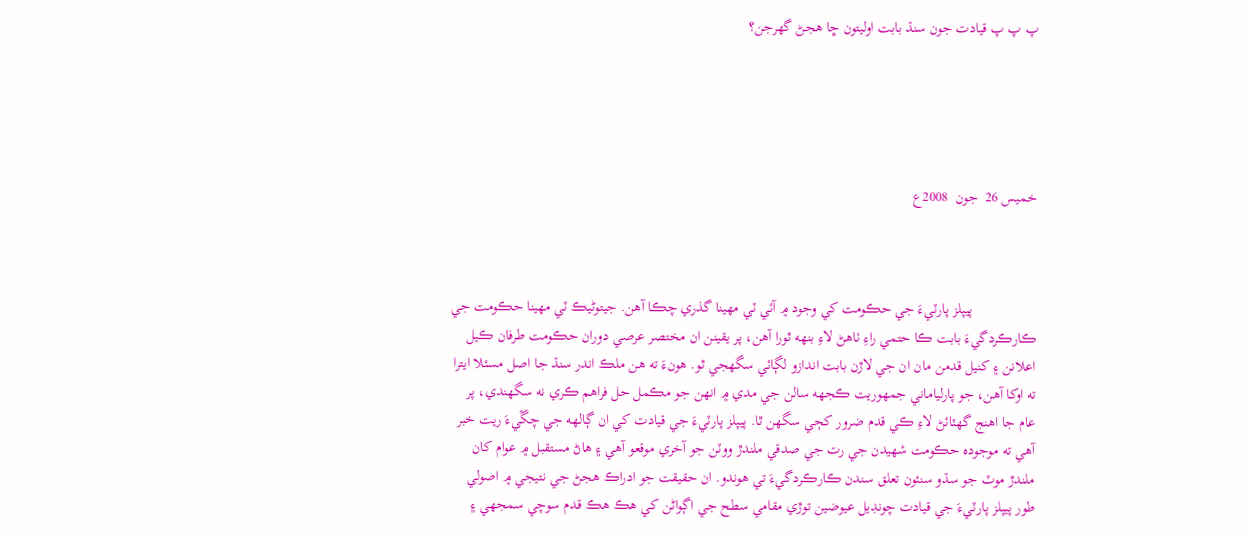پ پ پ قيادت جون سنڌ بابت اوليتون ڇا هجڻ گهرجن؟





خميس 26  جون  2008ع



                 پيپلز پارٽيءَ جي حڪومت کي وجود ۾ آئي ٽي مهينا گذري چڪا آهن. جيتوڻيڪ ٽي مهينا حڪومت جي ڪارڪردگيءَ بابت ڪا حتمي راءِ ٺاهڻ لاءِ بنهه ٿورا آهن، پر يقينن ان مختصر عرصي دوران حڪومت طرفان ڪيل اعلانن ۽ کنيل قدمن مان ان جي لاڙن بابت اندازو لڳائي سگهجي ٿو. هونءَ ته هن ملڪ اندر سنڌ جا اصل مسئلا ايترا ته اوکا آهن، جو پارلياماني جمهوريت ڪجهه سالن جي مدي ۾ انهن جو مڪمل حل فراهم ڪري نه سگهندي، پر عام جا اهنج گهٽائڻ لاءِ ڪي قدم ضرور کڄي سگهن ٿا. پيپلز پارٽيءَ جي قيادت کي ان ڳالهه جي چڱيءَ ريت خبر آهي ته موجوده حڪومت شهيدن جي رت جي صدقي ملندڙ ووٽن جو آخري موقعو آهي ۽ هاڻ مستقبل ۾ عوام کان ملندڙ موٽ جو سڌو سنئون تعلق سندن ڪارڪردگيءَ تي هوندو. ان حقيقت جو ادراڪ هجڻ جي نتيجي ۾ اصولي طور پيپلز پارٽيءَ جي قيادت چونڊيل عيوضين توڙي مقامي سطح جي اڳواڻن کي هڪ هڪ قدم سوچي سمجهي ۽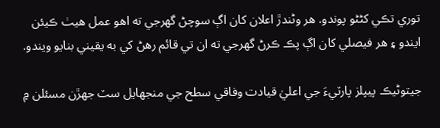توري تڪي کڻڻو پوندو. هر وڻندڙ اعلان کان اڳ سوچڻ گهرجي ته اهو عمل هيٺ ڪيئن ايندو ۽ هر فيصلي کان اڳ پڪ ڪرڻ گهرجي ته ان تي قائم رهڻ کي به يقيني بنايو ويندو.

جيتوڻيڪ پيپلز پارٽيءَ جي اعليٰ قيادت وفاقي سطح جي منجهايل سٽ جهڙن مسئلن ۾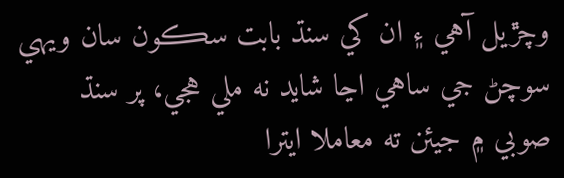وچڙيل آهي ۽ ان کي سنڌ بابت سڪون سان ويهي سوچڻ جي ساهي اڃا شايد نه ملي هجي، پر سنڌ صوبي ۾ جيئن ته معاملا ايترا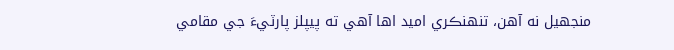منجهيل نه آهن، تنهنڪري اميد اها آهي ته پيپلز پارٽيءَ جي مقامي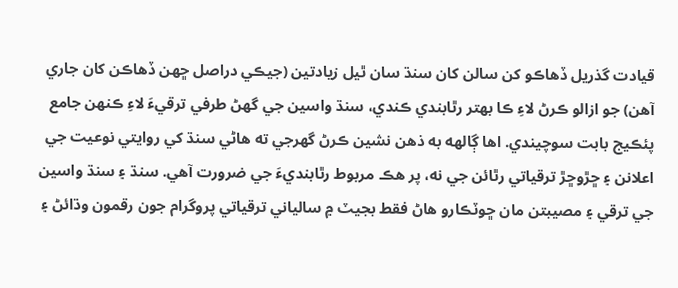قيادت گذريل ڏهاڪو کن سالن کان سنڌ سان ٿيل زيادتين (جيڪي دراصل ڇهن ڏهاڪن کان جاري آهن) جو ازالو ڪرڻ لاءِ ڪا بهتر رٿابندي ڪندي، سنڌ واسين جي گهڻ طرفي ترقيءَ لاءِ ڪنهن جامع پئڪيج بابت سوچيندي. اها ڳالهه به ذهن نشين ڪرڻ گهرجي ته هاڻي سنڌ کي روايتي نوعيت جي اعلانن ۽ ڇڙوڇڙ ترقياتي رٿائن جي نه، پر هڪ مربوط رٿابنديءَ جي ضرورت آهي. سنڌ ۽ سنڌ واسين جي ترقي ۽ مصيبتن مان ڇوٽڪارو هاڻ فقط بجيٽ ۾ سالياني ترقياتي پروگرام جون رقمون وڌائڻ ۽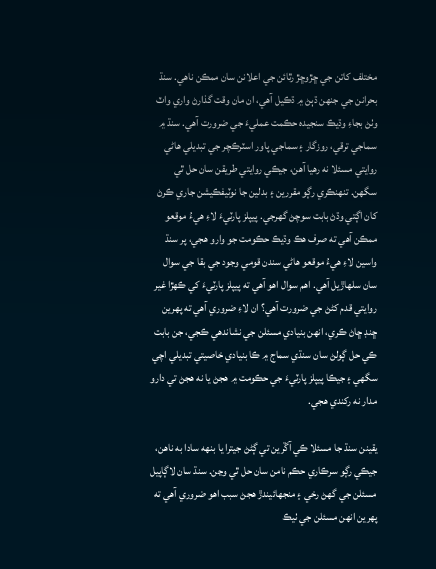مختلف کاتن جي ڇڙوڇڙ رٿائن جي اعلانن سان ممڪن ناهي. سنڌ بحرانن جي جنهن ڌٻڻ ۾ ڌڪيل آهي، ان مان وقت گذارڻ واري واٽ وٺڻ بجاءِ وڌيڪ سنجيده حڪمت عمليءَ جي ضرورت آهي. سنڌ ۾ سماجي ترقي، روزگار ۽ سماجي پاور اسٽرڪچر جي تبديلي هاڻي روايتي مسئلا نه رهيا آهن، جيڪي روايتي طريقن سان حل ٿي سگهن. تنهنڪري رڳو مقررين ۽ بدلين جا نوٽيفڪيشن جاري ڪرڻ کان اڳتي وڌڻ بابت سوچڻ گهرجي. پيپلز پارٽيءَ لاءِ هيءُ موقعو ممڪن آهي ته صرف هڪ وڌيڪ حڪومت جو وارو هجي، پر سنڌ واسين لاءِ هيءُ موقعو هاڻي سندن قومي وجود جي بقا جي سوال سان سلهاڙيل آهي. اهم سوال اهو آهي ته پيپلز پارٽيءَ کي ڪهڙا غير روايتي قدم کڻڻ جي ضرورت آهي؟ ان لاءِ ضروري آهي ته پهرين ڇنڊ ڇاڻ ڪري، انهن بنيادي مسئلن جي نشاندهي ڪجي، جن بابت ڪي حل ڳولڻ سان سنڌي سماج ۾ ڪا بنيادي خاصيتي تبديلي اچي سگهي ۽ جيڪا پيپلز پارٽيءَ جي حڪومت ۾ هجڻ يا نه هجڻ تي دارو مدار نه رکندي هجي.

يقينن سنڌ جا مسئلا ڪي آڱرين تي ڳڻڻ جيترا يا بنهه سادا به ناهن، جيڪي رڳو سرڪاري حڪم نامن سان حل ٿي وڃن. سنڌ سان لاڳاپيل مسئلن جي گهڻ رخي ۽ منجهائيندڙ هجڻ سبب اهو ضروري آهي ته پهرين انهن مسئلن جي ٺيڪ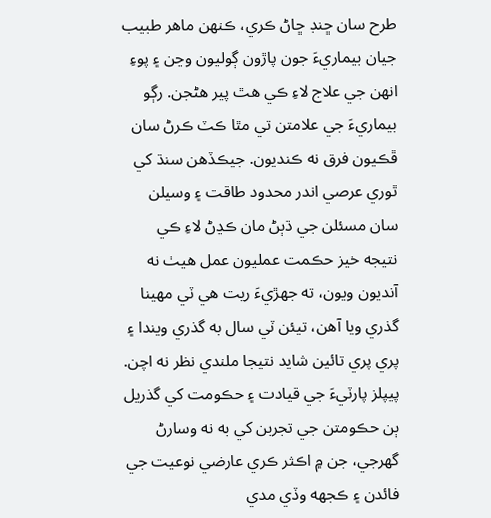طرح سان ڇنڊ ڇاڻ ڪري، ڪنهن ماهر طبيب جيان بيماريءَ جون پاڙون ڳوليون وڃن ۽ پوءِ انهن جي علاج لاءِ ڪي هٿ پير هڻجن. رڳو بيماريءَ جي علامتن تي مٿا ڪٽ ڪرڻ سان ڦڪيون فرق نه ڪنديون. جيڪڏهن سنڌ کي ٿوري عرصي اندر محدود طاقت ۽ وسيلن سان مسئلن جي ڌٻڻ مان ڪڍڻ لاءِ ڪي نتيجه خيز حڪمت عمليون عمل هيٺ نه آنديون ويون، ته جهڙيءَ ريت هي ٽي مهينا گذري ويا آهن، تيئن ٽي سال به گذري ويندا ۽ پري پري تائين شايد نتيجا ملندي نظر نه اچن. پيپلز پارٽيءَ جي قيادت ۽ حڪومت کي گذريل ٻن حڪومتن جي تجربن کي به نه وسارڻ گهرجي، جن ۾ اڪثر ڪري عارضي نوعيت جي فائدن ۽ ڪجهه وڏي مدي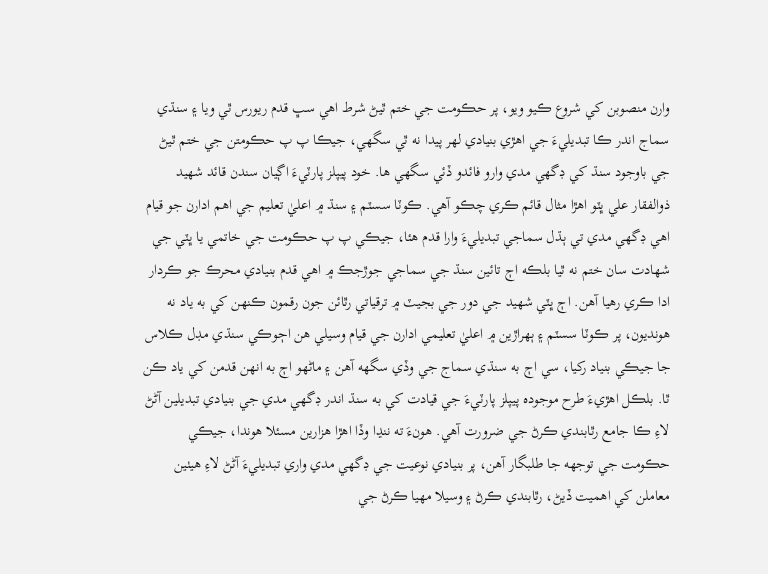وارن منصوبن کي شروع ڪيو ويو، پر حڪومت جي ختم ٿيڻ شرط اهي سڀ قدم ريورس ٿي ويا ۽ سنڌي سماج اندر ڪا تبديليءَ جي اهڙي بنيادي لهر پيدا نه ٿي سگهي، جيڪا پ پ حڪومتن جي ختم ٿيڻ جي باوجود سنڌ کي ڊگهي مدي وارو فائدو ڏئي سگهي ها. خود پيپلز پارٽيءَ اڳيان سندن قائد شهيد ذوالفقار علي ڀٽو اهڙا مثال قائم ڪري چڪو آهي. ڪوٽا سسٽم ۽ سنڌ ۾ اعليٰ تعليم جي اهم ادارن جو قيام اهي ڊگهي مدي تي ٻڌل سماجي تبديليءَ وارا قدم هئا، جيڪي پ پ حڪومت جي خاتمي يا ڀٽي جي شهادت سان ختم نه ٿيا بلڪه اڄ تائين سنڌ جي سماجي جوڙجڪ ۾ اهي قدم بنيادي محرڪ جو ڪردار ادا ڪري رهيا آهن. اڄ ڀٽي شهيد جي دور جي بجيٽ ۾ ترقياتي رٿائن جون رقمون ڪنهن کي به ياد نه هونديون، پر ڪوٽا سسٽم ۽ ٻهراڙين ۾ اعليٰ تعليمي ادارن جي قيام وسيلي هن اڄوڪي سنڌي مڊل ڪلاس جا جيڪي بنياد رکيا، سي اڄ به سنڌي سماج جي وڏي سگهه آهن ۽ ماڻهو اڄ به انهن قدمن کي ياد ڪن ٿا. بلڪل اهڙيءَ طرح موجوده پيپلز پارٽيءَ جي قيادت کي به سنڌ اندر ڊگهي مدي جي بنيادي تبديلين آڻڻ لاءِ ڪا جامع رٿابندي ڪرڻ جي ضرورت آهي. هونءَ ته ننڍا وڏا اهڙا هزارين مسئلا هوندا، جيڪي حڪومت جي توجهه جا طلبگار آهن، پر بنيادي نوعيت جي ڊگهي مدي واري تبديليءَ آڻڻ لاءِ هيٺين معاملن کي اهميت ڏيڻ، رٿابندي ڪرڻ ۽ وسيلا مهيا ڪرڻ جي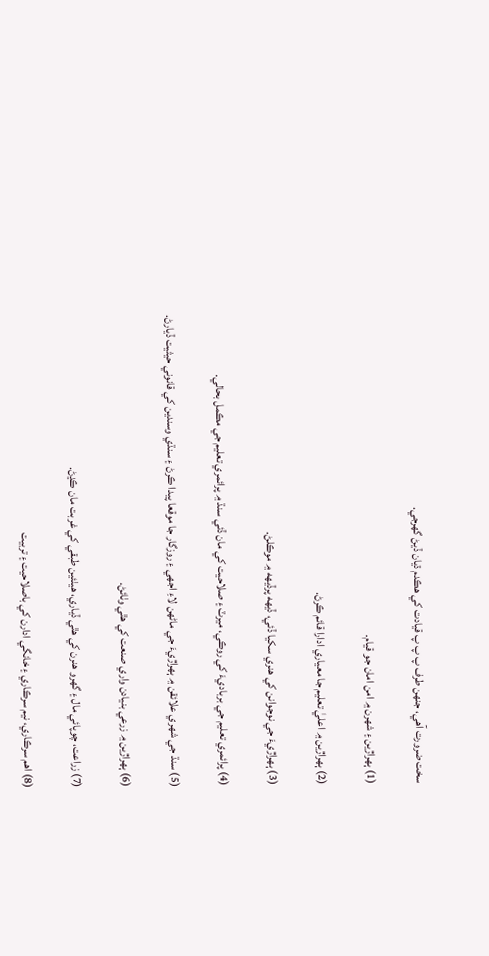سخت ضرورت آهي، جنهن طرف پ پ پ قيادت کي هڪدم ڌيان ڏيڻ گهرجي.

(1) ٻهراڙين ۽ شهرن ۾ امن امان جو قيام.

(2) ٻهراڙين ۾ اعليٰ تعليم جا معياري ادارا قائم ڪرڻ.

(3) ٻهراڙيءَ جي نوجوانن کي هنري سکيا ڏئي، ڏيهه پرڏيهه ۾ موڪلڻ.

(4) پرائمري تعليم جي برباديءَ کي روڪي، ميرٽ ۽ صلاحيت کي مان ڏئي سنڌ ۾ پرائمري تعليم جي مڪمل بحالي.

(5) سنڌ جي شهري علائقن ۾ ٻهراڙيءَ جي ماڻهن لاءِ اجهي ۽ روزگار جا موقعا پيدا ڪرڻ ۽ سنڌي وسندين کي قانوني حيثيت ڏيارڻ.

(6) ٻهراڙين ۾ زرعي بنيادن واري صنعت کي هٿي وٺائڻ.

(7) زراعت، چوپائي مال ۽ گهرو هنرن کي هٿي ڏياري، هيٺئين طبقي کي غربت مان ڪڍڻ.

(8) اهم سرڪاري، نيم سرڪاري ۽ خانگي ادارن کي باصلاحيت ۽ تربيت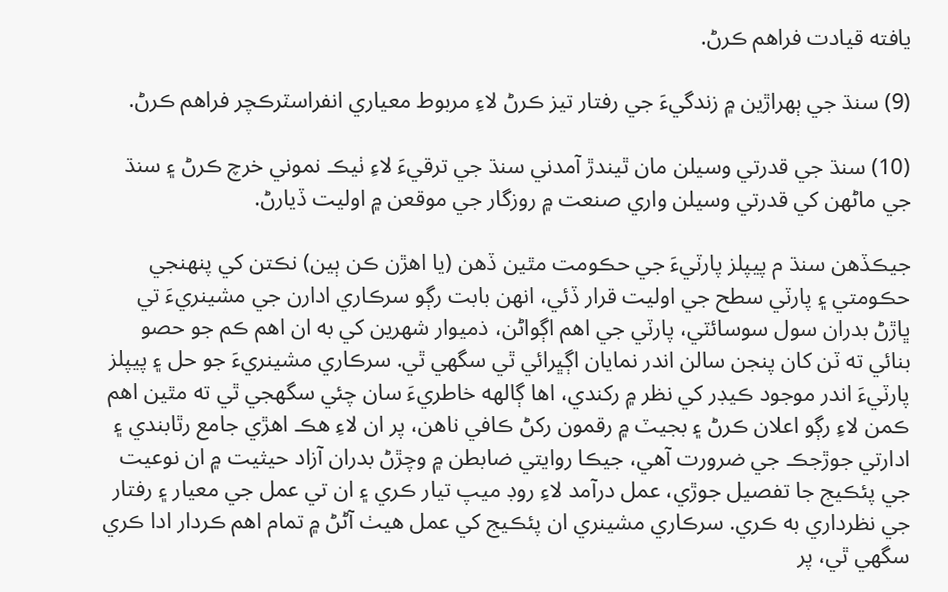يافته قيادت فراهم ڪرڻ.

(9) سنڌ جي ٻهراڙين ۾ زندگيءَ جي رفتار تيز ڪرڻ لاءِ مربوط معياري انفراسٽرڪچر فراهم ڪرڻ.

(10) سنڌ جي قدرتي وسيلن مان ٿيندڙ آمدني سنڌ جي ترقيءَ لاءِ ٺيڪ نموني خرچ ڪرڻ ۽ سنڌ جي ماڻهن کي قدرتي وسيلن واري صنعت ۾ روزگار جي موقعن ۾ اوليت ڏيارڻ.

جيڪڏهن سنڌ م پيپلز پارٽيءَ جي حڪومت مٿين ڏهن (يا اهڙن ڪن ٻين) نڪتن کي پنهنجي حڪومتي ۽ پارٽي سطح جي اوليت قرار ڏئي، انهن بابت رڳو سرڪاري ادارن جي مشينريءَ تي ڀاڙڻ بدران سول سوسائٽي، پارٽي جي اهم اڳواڻن، ذميوار شهرين کي به ان اهم ڪم جو حصو بنائي ته ٽن کان پنجن سالن اندر نمايان اڳڀرائي ٿي سگهي ٿي. سرڪاري مشينريءَ جو حل ۽ پيپلز پارٽيءَ اندر موجود ڪيڊر کي نظر ۾ رکندي، اها ڳالهه خاطريءَ سان چئي سگهجي ٿي ته مٿين اهم ڪمن لاءِ رڳو اعلان ڪرڻ ۽ بجيٽ ۾ رقمون رکڻ ڪافي ناهن، پر ان لاءِ هڪ اهڙي جامع رٿابندي ۽ ادارتي جوڙجڪ جي ضرورت آهي، جيڪا روايتي ضابطن ۾ وچڙڻ بدران آزاد حيثيت ۾ ان نوعيت جي پئڪيج جا تفصيل جوڙي، عمل درآمد لاءِ روڊ ميپ تيار ڪري ۽ ان تي عمل جي معيار ۽ رفتار جي نظرداري به ڪري. سرڪاري مشينري ان پئڪيج کي عمل هيٺ آڻڻ ۾ تمام اهم ڪردار ادا ڪري سگهي ٿي، پر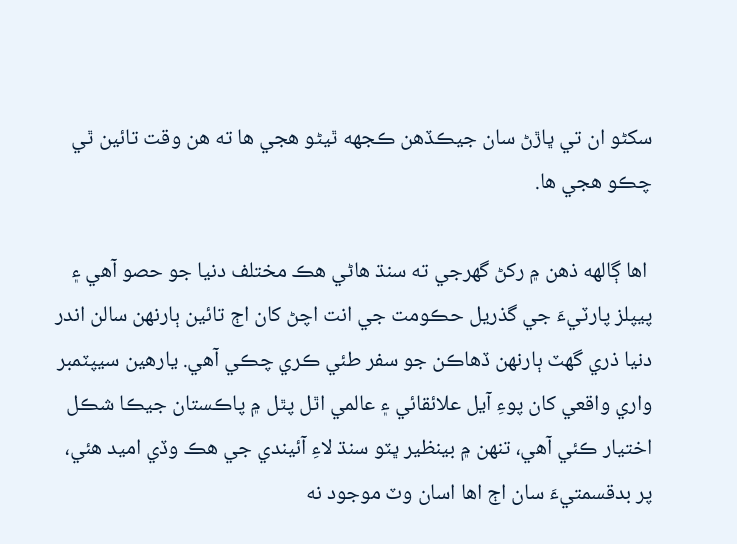سکڻو ان تي ڀاڙڻ سان جيڪڏهن ڪجهه ٿيڻو هجي ها ته هن وقت تائين ٿي چڪو هجي ها.

 اها ڳالهه ذهن ۾ رکڻ گهرجي ته سنڌ هاڻي هڪ مختلف دنيا جو حصو آهي ۽ پيپلز پارٽيءَ جي گذريل حڪومت جي انت اچڻ کان اڄ تائين ٻارنهن سالن اندر دنيا ذري گهٽ ٻارنهن ڏهاڪن جو سفر طئي ڪري چڪي آهي. يارهين سيپٽمبر واري واقعي کان پوءِ آيل علائقائي ۽ عالمي اٿل پٿل ۾ پاڪستان جيڪا شڪل اختيار ڪئي آهي، تنهن ۾ بينظير ڀٽو سنڌ لاءِ آئيندي جي هڪ وڏي اميد هئي، پر بدقسمتيءَ سان اڄ اها اسان وٽ موجود نه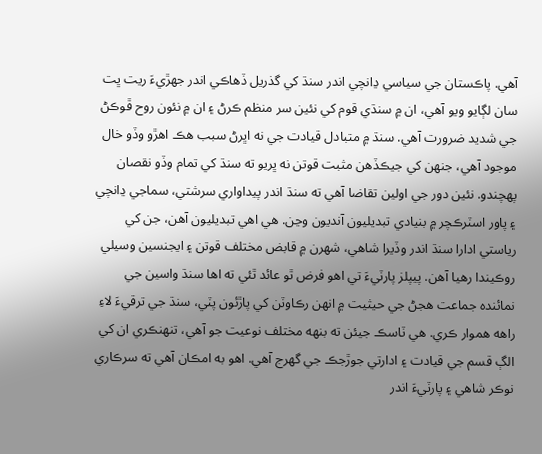آهي. پاڪستان جي سياسي ڍانچي اندر سنڌ کي گذريل ڏهاڪي اندر جهڙيءَ ريت ڀت سان لڳايو ويو آهي، ان ۾ سنڌي قوم کي نئين سر منظم ڪرڻ ۽ ان ۾ نئون روح ڦوڪڻ جي شديد ضرورت آهي. سنڌ ۾ متبادل قيادت جي نه اڀرڻ سبب هڪ اهڙو وڏو خال موجود آهي، جنهن کي جيڪڏهن مثبت قوتن نه ڀريو ته سنڌ کي تمام وڏو نقصان پهچندو. نئين دور جي اولين تقاضا آهي ته سنڌ اندر پيداواري سرشتي، سماجي ڍانچي ۽ پاور اسٽرڪچر ۾ بنيادي تبديليون آنديون وڃن. هي اهي تبديليون آهن، جن کي رياستي ادارا سنڌ اندر وڏيرا شاهي، شهرن ۾ قابض مختلف قوتن ۽ ايجنسين وسيلي روڪيندا رهيا آهن. پيپلز پارٽيءَ تي اهو فرض ٿو عائد ٿئي ته اها سنڌ واسين جي نمائنده جماعت هجڻ جي حيثيت ۾ انهن رڪاوٽن کي پاڙئون پٽي، سنڌ جي ترقيءَ لاءِ راهه هموار ڪري. هي ٽاسڪ جيئن ته بنهه مختلف نوعيت جو آهي، تنهنڪري ان کي الڳ قسم جي قيادت ۽ ادارتي جوڙجڪ جي گهرج آهي. اهو به امڪان آهي ته سرڪاري نوڪر شاهي ۽ پارٽيءَ اندر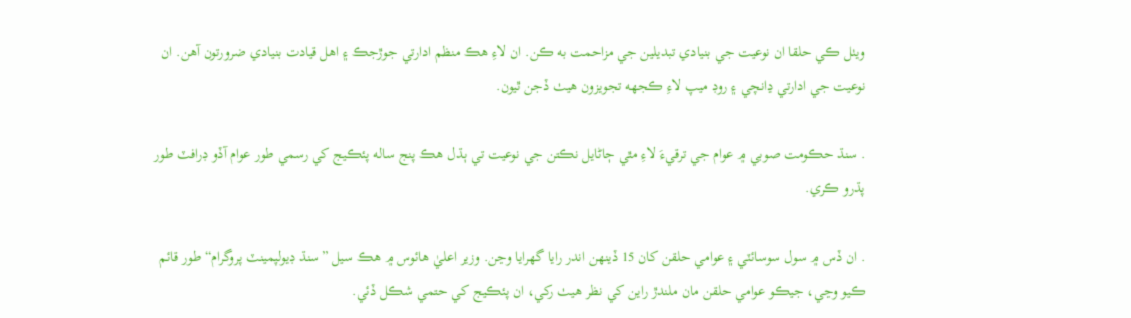ويٺل ڪي حلقا ان نوعيت جي بنيادي تبديلين جي مزاحمت به ڪن. ان لاءِ هڪ منظم ادارتي جوڙجڪ ۽ اهل قيادت بنيادي ضرورتون آهن. ان نوعيت جي ادارتي ڍانچي ۽ روڊ ميپ لاءِ ڪجهه تجويزون هيٺ ڏجن ٿيون.

. سنڌ حڪومت صوبي ۾ عوام جي ترقيءَ لاءِ مٿي ڄاڻايل نڪتن جي نوعيت تي ٻڌل هڪ پنج ساله پئڪيج کي رسمي طور عوام آڏو ڊرافٽ طور پڌرو ڪري.

. ان ڏس ۾ سول سوسائٽي ۽ عوامي حلقن کان 15 ڏينهن اندر رايا گهرايا وڃن. وزير اعليٰ هائوس ۾ هڪ سيل ”سنڌ ڊيولپمينٽ پروگرام“ طور قائم ڪيو وڃي، جيڪو عوامي حلقن مان ملندڙ راين کي نظر هيٺ رکي، ان پئڪيج کي حتمي شڪل ڏئي.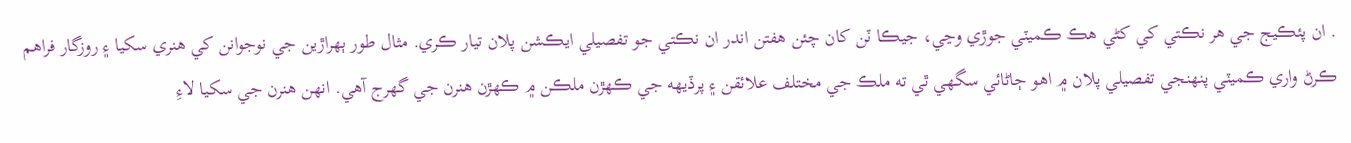. ان پئڪيج جي هر نڪتي کي کڻي هڪ ڪميٽي جوڙي وڃي، جيڪا ٽن کان چئن هفتن اندر ان نڪتي جو تفصيلي ايڪشن پلان تيار ڪري. مثال طور ٻهراڙين جي نوجوانن کي هنري سکيا ۽ روزگار فراهم ڪرڻ واري ڪميٽي پنهنجي تفصيلي پلان ۾ اهو ڄاڻائي سگهي ٿي ته ملڪ جي مختلف علائقن ۽ پرڏيهه جي ڪهڙن ملڪن ۾ ڪهڙن هنرن جي گهرج آهي. انهن هنرن جي سکيا لاءِ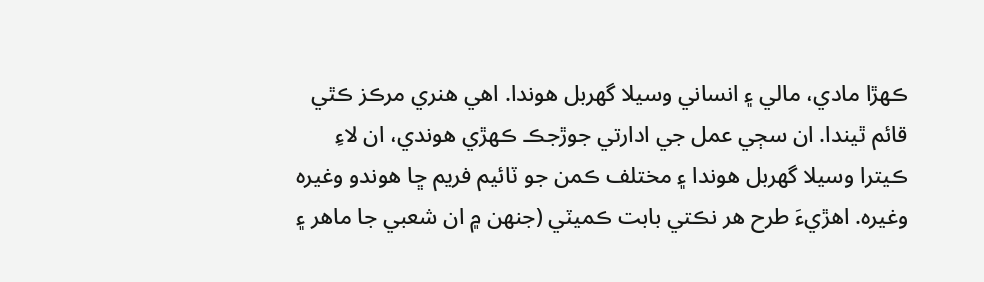ڪهڙا مادي، مالي ۽ انساني وسيلا گهربل هوندا. اهي هنري مرڪز ڪٿي قائم ٿيندا. ان سڄي عمل جي ادارتي جوڙجڪ ڪهڙي هوندي، ان لاءِ ڪيترا وسيلا گهربل هوندا ۽ مختلف ڪمن جو ٽائيم فريم ڇا هوندو وغيره وغيره. اهڙيءَ طرح هر نڪتي بابت ڪميٽي (جنهن ۾ ان شعبي جا ماهر ۽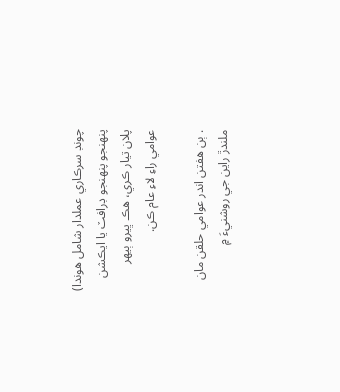چونڊ سرڪاري عملدار شامل هوندا) پنهنجو پنهنجو ڊرافٽ يا ايڪشن پلان تيار ڪري، هڪ ڀيرو ٻيهر عوامي راءِ لاءِ عام ڪن.

. ٻن هفتن اندر عوامي حلقن مان ملندڙ راين جي روشنيءَ ۾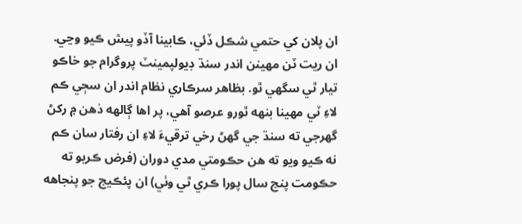ان پلان کي حتمي شڪل ڏئي، ڪابينا آڏو پيش ڪيو وڃي. ان ريت ٽن مهينن اندر سنڌ ڊيولپمينٽ پروگرام جو خاڪو تيار ٿي سگهي ٿو. بظاهر سرڪاري نظام اندر ان سڄي ڪم لاءِ ٽي مهينا بنهه ٿورو عرصو آهي، پر اها ڳالهه ذهن ۾ رکڻ گهرجي ته سنڌ جي گهڻ رخي ترقيءَ لاءِ ان رفتار سان ڪم نه ڪيو ويو ته هن حڪومتي مدي دوران (فرض ڪريو ته حڪومت پنج سال پورا ڪري ٿي وٺي) ان پئڪيج جو پنجاهه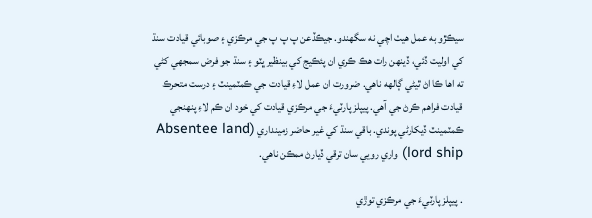سيڪڙو به عمل هيٺ اچي نه سگهندو. جيڪڏعن پ پ پ جي مرڪزي ۽ صوبائي قيادت سنڌ کي اوليت ڏئي، ڏينهن رات هڪ ڪري ان پئڪيج کي بينظير ڀٽو ۽ سنڌ جو فرض سمجهي کڻي ته اها ڪا اڻ ٿيڻي ڳالهه ناهي. ضرورت ان عمل لاءِ قيادت جي ڪمٽمينٽ ۽ درست متحرڪ قيادت فراهم ڪرڻ جي آهي. پيپلز پارٽيءَ جي مرڪزي قيادت کي خود ان ڪم لاءِ پنهنجي ڪمٽمينٽ ڏيکارڻي پوندي. باقي سنڌ کي غير حاضر زمينداري (Absentee land lord ship) واري رويي سان ترقي ڏيارڻ ممڪن ناهي.

. پيپلز پارٽيءَ جي مرڪزي توڙي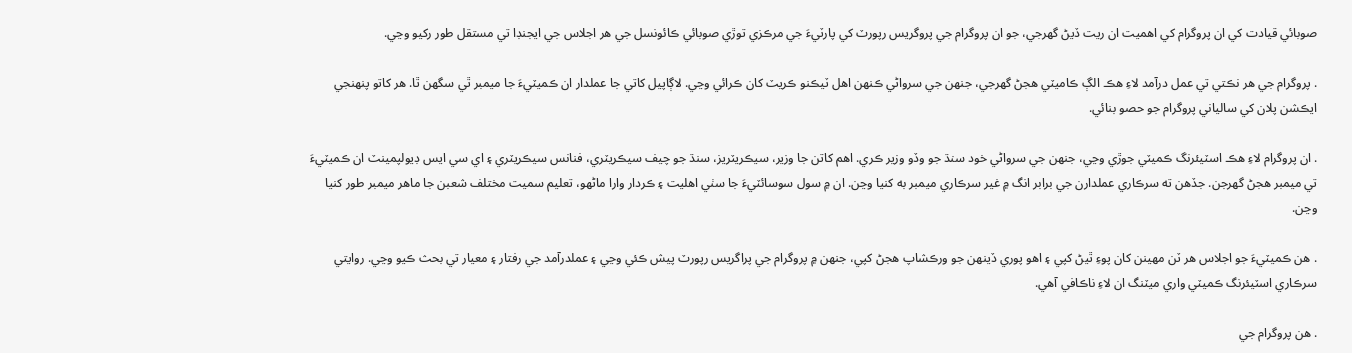صوبائي قيادت کي ان پروگرام کي اهميت ان ريت ڏيڻ گهرجي، جو ان پروگرام جي پروگريس رپورٽ کي پارٽيءَ جي مرڪزي توڙي صوبائي ڪائونسل جي هر اجلاس جي ايجنڊا تي مستقل طور رکيو وڃي.

. پروگرام جي هر نڪتي تي عمل درآمد لاءِ هڪ الڳ ڪاميٽي هجڻ گهرجي، جنهن جي سرواڻي ڪنهن اهل ٽيڪنو ڪريٽ کان ڪرائي وڃي. لاڳاپيل کاتي جا عملدار ان ڪميٽيءَ جا ميمبر ٿي سگهن ٿا. هر کاتو پنهنجي ايڪشن پلان کي سالياني پروگرام جو حصو بنائي.

. ان پروگرام لاءِ هڪ اسٽيئرنگ ڪميٽي جوڙي وڃي، جنهن جي سرواڻي خود سنڌ جو وڏو وزير ڪري. اهم کاتن جا وزير، سيڪريٽريز، سنڌ جو چيف سيڪريٽري، فنانس سيڪريٽري ۽ اي سي ايس ڊيولپمينٽ ان ڪميٽيءَ تي ميمبر هجڻ گهرجن. جڏهن ته سرڪاري عملدارن جي برابر انگ ۾ غير سرڪاري ميمبر به کنيا وڃن. ان ۾ سول سوسائٽيءَ جا سٺي اهليت ۽ ڪردار وارا ماڻهو، تعليم سميت مختلف شعبن جا ماهر ميمبر طور کنيا وڃن.

. هن ڪميٽيءَ جو اجلاس هر ٽن مهينن کان پوءِ ٿيڻ کپي ۽ اهو پوري ڏينهن جو ورڪشاپ هجڻ کپي، جنهن ۾ پروگرام جي پراگريس رپورٽ پيش ڪئي وڃي ۽ عملدرآمد جي رفتار ۽ معيار تي بحث ڪيو وڃي. روايتي سرڪاري اسٽيئرنگ ڪميٽي واري ميٽنگ ان لاءِ ناڪافي آهي.

. هن پروگرام جي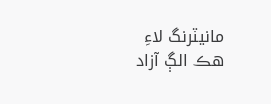مانيٽرنگ لاءِ هڪ الڳ آزاد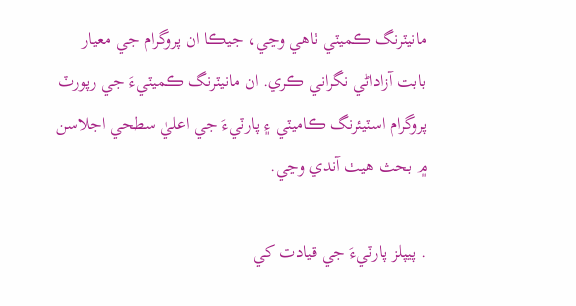مانيٽرنگ ڪميٽي ٺاهي وڃي، جيڪا ان پروگرام جي معيار بابت آزاداڻي نگراني ڪري. ان مانيٽرنگ ڪميٽيءَ جي رپورٽ پروگرام اسٽيئرنگ ڪاميٽي ۽ پارٽيءَ جي اعليٰ سطحي اجلاسن ۾ بحث هيٺ آندي وڃي.

. پيپلز پارٽيءَ جي قيادت کي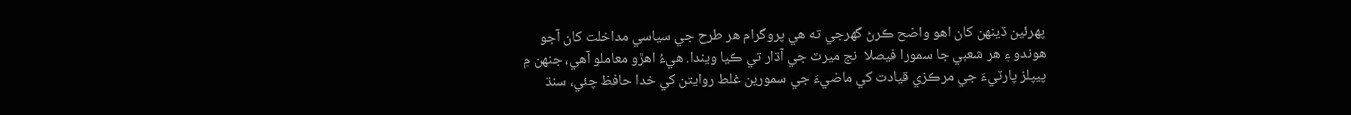پهرئين ڏينهن کان اهو واضح ڪرڻ گهرجي ته هي پروگرام هر طرح جي سياسي مداخلت کان آجو هوندو ۽ هر شعبي جا سمورا فيصلا  نج ميرٽ جي آڌار تي ڪيا ويندا. هيءُ اهڙو معاملو آهي، جنهن ۾ پيپلز پارٽيءَ جي مرڪزي قيادت کي ماضيءَ جي سمورين غلط روايتن کي خدا حافظ چئي، سنڌ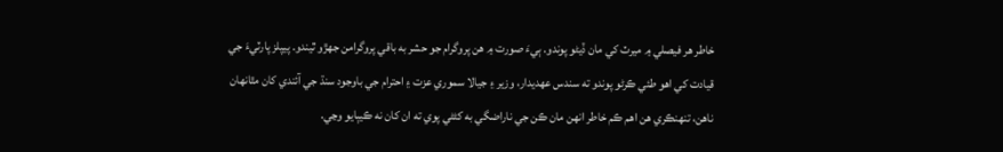خاطر هر فيصلي ۾ ميرٽ کي مان ڏيڻو پوندو. ٻيءَ صورت ۾ هن پروگرام جو حشر به باقي پروگرامن جهڙو ٿيندو. پيپلز پارٽيءَ جي قيادت کي اهو طئي ڪرڻو پوندو ته سندس عهديدار، وزير ۽ جيالا سموري عزت ۽ احترام جي باوجود سنڌ جي آئندي کان مٿانهان ناهن، تنهنڪري هن اهم ڪم خاطر انهن مان ڪن جي ناراضگي به کڻڻي پوي ته ان کان نه ڪيٻايو وڃي.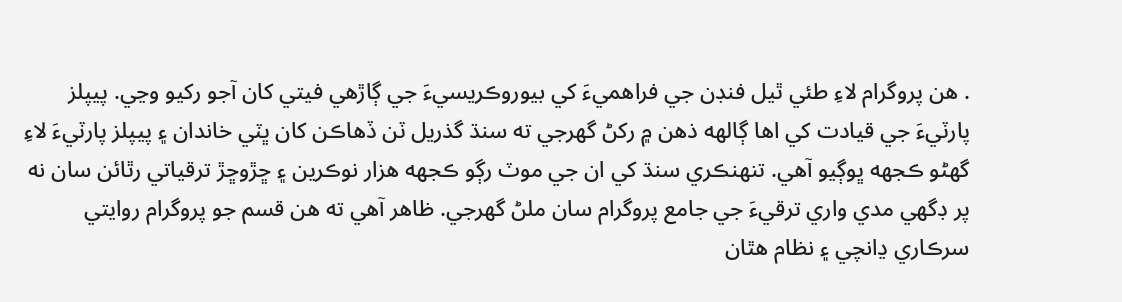. هن پروگرام لاءِ طئي ٿيل فنڊن جي فراهميءَ کي بيوروڪريسيءَ جي ڳاڙهي فيتي کان آجو رکيو وڃي. پيپلز پارٽيءَ جي قيادت کي اها ڳالهه ذهن ۾ رکڻ گهرجي ته سنڌ گذريل ٽن ڏهاڪن کان ڀٽي خاندان ۽ پيپلز پارٽيءَ لاءِ گهڻو ڪجهه ڀوڳيو آهي. تنهنڪري سنڌ کي ان جي موٽ رڳو ڪجهه هزار نوڪرين ۽ ڇڙوڇڙ ترقياتي رٿائن سان نه پر ڊگهي مدي واري ترقيءَ جي جامع پروگرام سان ملڻ گهرجي. ظاهر آهي ته هن قسم جو پروگرام روايتي سرڪاري ڍانچي ۽ نظام هٿان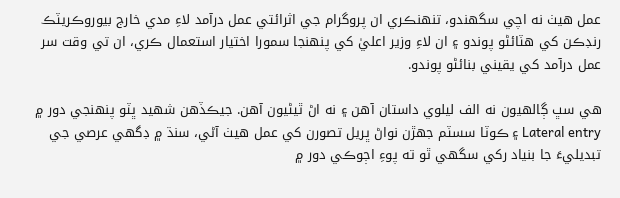عمل هيٺ نه اچي سگهندو، تنهنڪري ان پروگرام جي اثرائتي عمل درآمد لاءِ مدي خارج بيوروڪريٽڪ رنڊڪن کي هٽائڻو پوندو ۽ ان لاءِ وزير اعليٰ کي پنهنجا سمورا اختيار استعمال ڪري، ان تي وقت سر عمل درآمد کي يقيني بنائڻو پوندو.

هي سڀ ڳالهيون نه الف ليلوي داستان آهن ۽ نه اڻ ٿيڻيون آهن. جيڪڏهن شهيد ڀٽو پنهنجي دور ۾ Lateral entry ۽ ڪوٽا سسٽم جهڙن نواڻ ڀريل تصورن کي عمل هيٺ آڻي، سنڌ ۾ ڊگهي عرصي جي تبديليءَ جا بنياد رکي سگهي ٿو ته پوءِ اڄوڪي دور ۾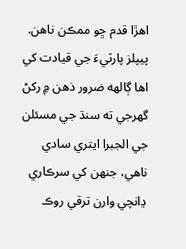اهڙا قدم ڇو ممڪن ناهن. پيپلز پارٽيءَ جي قيادت کي اها ڳالهه ضرور ذهن ۾ رکڻ گهرجي ته سنڌ جي مسئلن جي الجبرا ايتري سادي ناهي، جنهن کي سرڪاري ڍانچي وارن ترقي روڪ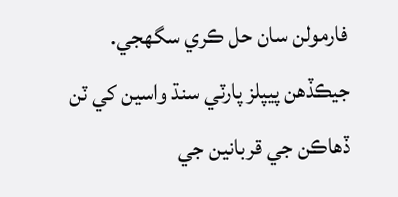فارمولن سان حل ڪري سگهجي. جيڪڏهن پيپلز پارٽي سنڌ واسين کي ٽن ڏهاڪن جي قربانين جي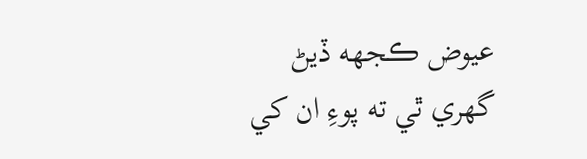عيوض ڪجهه ڏيڻ گهري ٿي ته پوءِ ان کي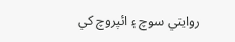روايتي سوچ ۽ ائپروچ کي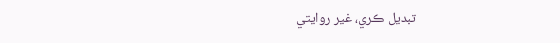تبديل ڪري، غير روايتي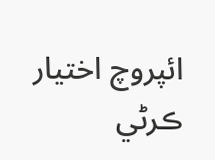ائپروچ اختيار ڪرڻي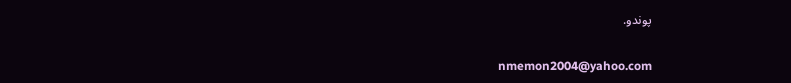پوندو.

nmemon2004@yahoo.com